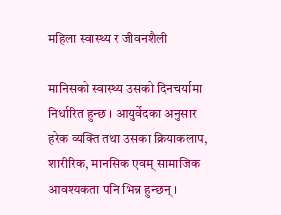महिला स्वास्थ्य र जीवनशैली

मानिसको स्वास्थ्य उसको दिनचर्यामा निर्धारित हुन्छ । आयुर्वेदका अनुसार हरेक व्यक्ति तथा उसका क्रियाकलाप, शारीरिक, मानसिक एवम् सामाजिक आवश्यकता पनि भिन्न हुन्छन् ।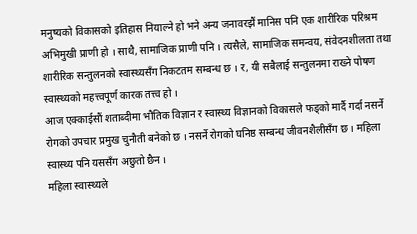मनुष्यको विकासको इतिहास नियाल्ने हो भने अन्य जनावरझैं मानिस पनि एक शारीरिक परिश्रम अभिमुखी प्राणी हो । साथै, सामाजिक प्राणी पनि । त्यसैले, सामाजिक समन्वय, संवेदनशीलता तथा शारीरिक सन्तुलनको स्वास्थ्यसँग निकटतम सम्बन्ध छ । र, यी सबैलाई सन्तुलनमा राख्ने पोषण स्वास्थ्यको महत्त्वपूर्ण कारक तत्त्व हो ।
आज एक्काईसौं शताब्दीमा भौतिक विज्ञान र स्वास्थ्य विज्ञानको विकासले फड्को मार्दै गर्दा नसर्ने रोगको उपचार प्रमुख चुनौती बनेको छ । नसर्ने रोगको घनिष्ठ सम्बन्ध जीवनशैलीसँग छ । महिला स्वास्थ्य पनि यससँग अछुतो छैन ।
महिला स्वास्थ्यले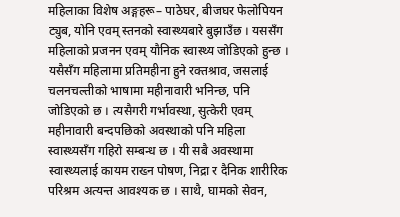महिलाका विशेष अङ्गहरू– पाठेघर, बीजघर फेलोपियन ट्युब, योनि एवम् स्तनको स्वास्थ्यबारे बुझाउँछ । यससँग महिलाको प्रजनन एवम् यौनिक स्वास्थ्य जोडिएको हुन्छ । यसैसँग महिलामा प्रतिमहीना हुने रक्तश्राव, जसलाई चलनचल्तीको भाषामा महीनावारी भनिन्छ, पनि जोडिएको छ । त्यसैगरी गर्भावस्था, सुत्केरी एवम् महीनावारी बन्दपछिको अवस्थाको पनि महिला स्वास्थ्यसँग गहिरो सम्बन्ध छ । यी सबै अवस्थामा स्वास्थ्यलाई कायम राख्न पोषण, निद्रा र दैनिक शारीरिक परिश्रम अत्यन्त आवश्यक छ । साथै, घामको सेवन,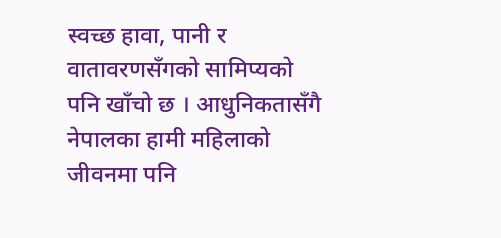स्वच्छ हावा, पानी र वातावरणसँगको सामिप्यको पनि खाँचो छ । आधुनिकतासँगै नेपालका हामी महिलाको जीवनमा पनि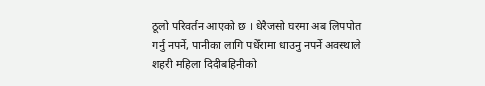ठूलो परिवर्तन आएको छ । धेरैजसो घरमा अब लिपपोत गर्नु नपर्ने, पानीका लागि पधेँरामा धाउनु नपर्ने अवस्थाले शहरी महिला दिदीबहिनीको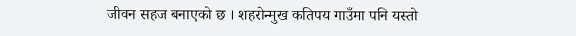जीवन सहज बनाएको छ । शहरोन्मुख कतिपय गाउँमा पनि यस्तो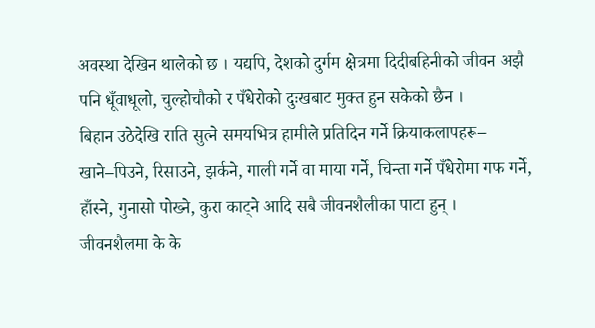अवस्था देखिन थालेको छ । यद्यपि, देशको दुर्गम क्षेत्रमा दिदीबहिनीको जीवन अझै पनि धूँवाधूलो, चुल्होचौको र पँधेरोको दुःखबाट मुक्त हुन सकेको छैन ।
बिहान उठेदेखि राति सुत्ने समयभित्र हामीले प्रतिदिन गर्ने क्रियाकलापहरू– खाने–पिउने, रिसाउने, झर्कने, गाली गर्ने वा माया गर्ने, चिन्ता गर्ने पँधेरोमा गफ गर्ने, हाँस्ने, गुनासो पोख्ने, कुरा काट्ने आदि सबै जीवनशैलीका पाटा हुन् ।
जीवनशैलमा के के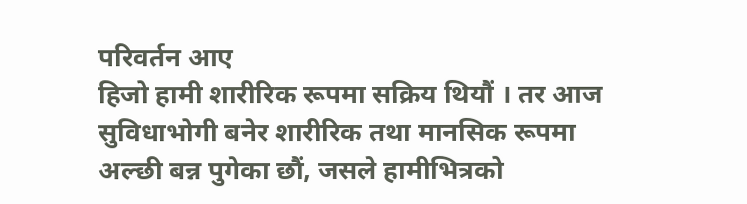परिवर्तन आए
हिजो हामी शारीरिक रूपमा सक्रिय थियौं । तर आज सुविधाभोगी बनेर शारीरिक तथा मानसिक रूपमा अल्छी बन्न पुगेका छौं, जसले हामीभित्रको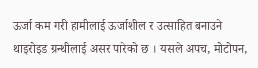ऊर्जा कम गरी हामीलाई ऊर्जाशील र उत्साहित बनाउने थाइरोइड ग्रन्थीलाई असर पारेको छ । यसले अपच, मोटोपन,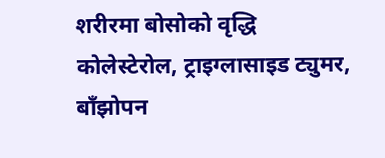शरीरमा बोसोको वृद्धि कोलेस्टेरोल, ट्राइग्लासाइड ट्युमर, बाँझोपन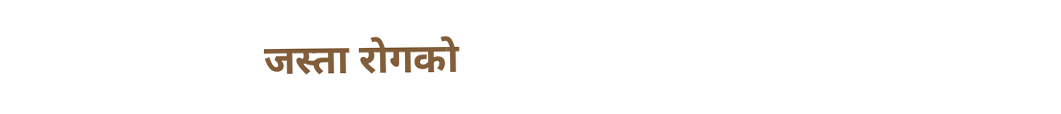जस्ता रोगको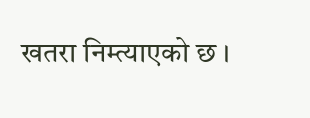खतरा निम्त्याएको छ ।